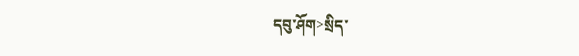དབུ་ཤོག>སྲིད་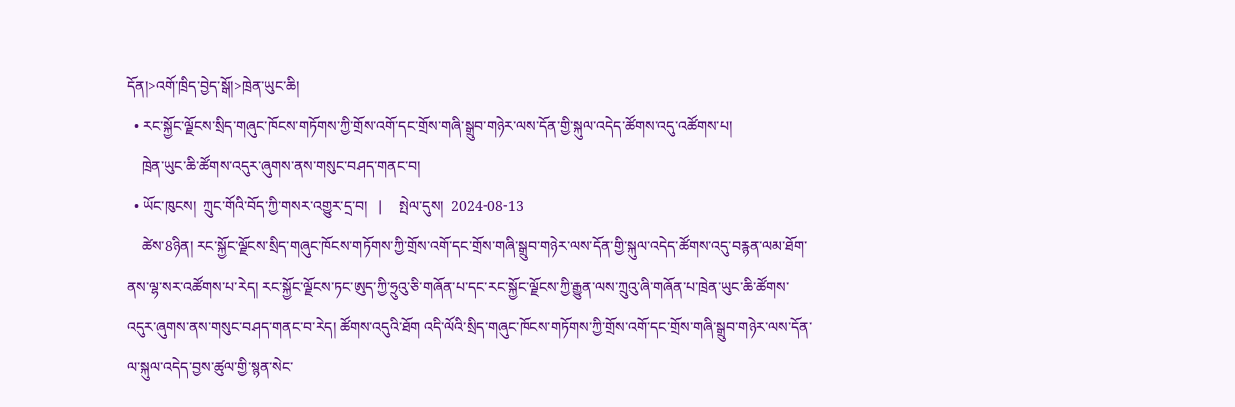དོན།>འགོ་ཁྲིད་བྱེད་སྒོ།>ཁྲེན་ཡུང་ཆི།
  • རང་སྐྱོང་ལྗོངས་སྲིད་གཞུང་ཁོངས་གཏོགས་ཀྱི་གྲོས་འགོ་དང་གྲོས་གཞི་སྒྲུབ་གཉེར་ལས་དོན་གྱི་སྐུལ་འདེད་ཚོགས་འདུ་འཚོགས་པ།
    ཁྲེན་ཡུང་ཆི་ཚོགས་འདུར་ཞུགས་ནས་གསུང་བཤད་གནང་བ།
  • ཡོང་ཁུངས།  ཀྲུང་གོའི་བོད་ཀྱི་གསར་འགྱུར་དྲ་བ།   |     སྤེལ་དུས།  2024-08-13
    ཚེས་8ཉིན། རང་སྐྱོང་ལྗོངས་སྲིད་གཞུང་ཁོངས་གཏོགས་ཀྱི་གྲོས་འགོ་དང་གྲོས་གཞི་སྒྲུབ་གཉེར་ལས་དོན་གྱི་སྐུལ་འདེད་ཚོགས་འདུ་བརྙན་ལམ་ཐོག་ནས་ལྷ་སར་འཚོགས་པ་རེད། རང་སྐྱོང་ལྗོངས་ཏང་ཨུད་ཀྱི་ཧྲུའུ་ཅི་གཞོན་པ་དང་རང་སྐྱོང་ལྗོངས་ཀྱི་རྒྱུན་ལས་ཀྲུའུ་ཞི་གཞོན་པ་ཁྲེན་ཡུང་ཆི་ཚོགས་འདུར་ཞུགས་ནས་གསུང་བཤད་གནང་བ་རེད། ཚོགས་འདུའི་ཐོག འདི་ལོའི་སྲིད་གཞུང་ཁོངས་གཏོགས་ཀྱི་གྲོས་འགོ་དང་གྲོས་གཞི་སྒྲུབ་གཉེར་ལས་དོན་ལ་སྐུལ་འདེད་བྱས་ཚུལ་གྱི་སྙན་སེང་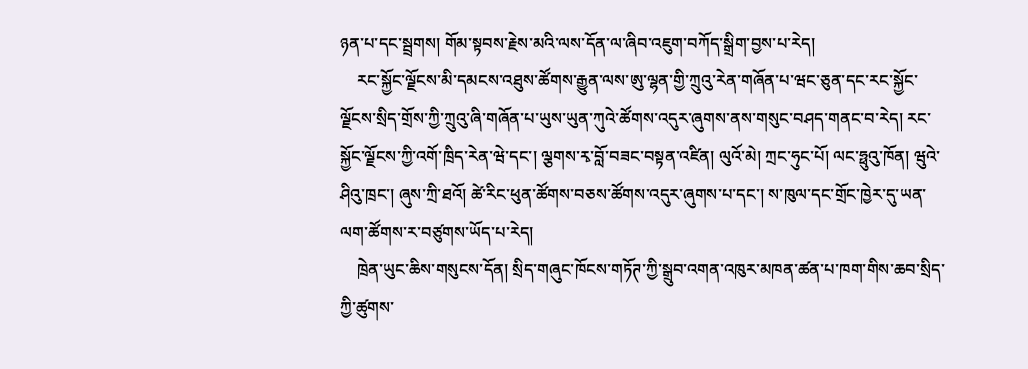ཉན་པ་དང་སྦྲགས། གོམ་སྟབས་རྗེས་མའི་ལས་དོན་ལ་ཞིབ་འཇུག་བཀོད་སྒྲིག་བྱས་པ་རེད།
    རང་སྐྱོང་ལྗོངས་མི་དམངས་འཐུས་ཚོགས་རྒྱུན་ལས་ཨུ་ལྷན་གྱི་ཀྲུའུ་རེན་གཞོན་པ་ཝང་ཅུན་དང་རང་སྐྱོང་ལྗོངས་སྲིད་གྲོས་ཀྱི་ཀྲུའུ་ཞི་གཞོན་པ་ཡུས་ཡུན་ཀུའེ་ཚོགས་འདུར་ཞུགས་ནས་གསུང་བཤད་གནང་བ་རེད། རང་སྐྱོང་ལྗོངས་ཀྱི་འགོ་ཁྲིད་རེན་ཝེ་དང་། ལྕགས་རྭ་བློ་བཟང་བསྟན་འཛིན། ལུའོ་མེ། ཀྲང་ཧུང་པོ། ལང་ཧྥུའུ་ཁོན། ཝུའེ་ཤིའུ་ཁྲང་། ཞུས་ཀྲི་ཐའོ། ཚེ་རིང་ཕུན་ཚོགས་བཅས་ཚོགས་འདུར་ཞུགས་པ་དང་། ས་ཁུལ་དང་གྲོང་ཁྱེར་དུ་ཡན་ལག་ཚོགས་ར་བཙུགས་ཡོད་པ་རེད།
    ཁྲེན་ཡུང་ཆིས་གསུངས་དོན། སྲིད་གཞུང་ཁོངས་གཏོཊ་ཀྱི་སྒྲུབ་འགན་འཁུར་མཁན་ཚན་པ་ཁག་གིས་ཆབ་སྲིད་ཀྱི་ཚུགས་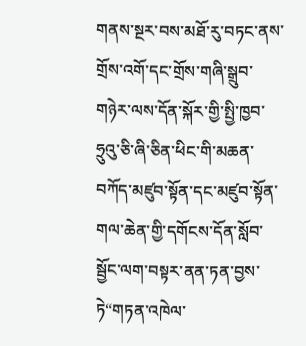གནས་སྔར་བས་མཐོ་རུ་བཏང་ནས་གྲོས་འགོ་དང་གྲོས་གཞི་སྒྲུབ་གཉེར་ལས་དོན་སྐོར་གྱི་སྤྱི་ཁྱབ་ཧྲུའུ་ཅི་ཞི་ཅིན་ཕིང་གི་མཆན་བཀོད་མཛུབ་སྟོན་དང་མཛུབ་སྟོན་གལ་ཆེན་གྱི་དགོངས་དོན་སློབ་སྦྱོང་ལག་བསྟར་ནན་ཏན་བྱས་ཏེ“གཏན་འཁེལ་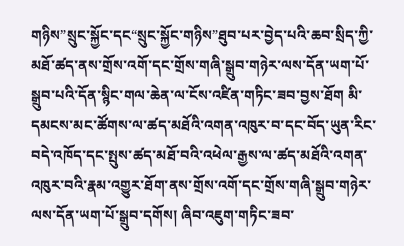གཉིས”སྲུང་སྐྱོང་དང“སྲུང་སྐྱོང་གཉིས”ཐུབ་པར་བྱེད་པའི་ཆབ་སྲིད་ཀྱི་མཐོ་ཚད་ནས་གྲོས་འགོ་དང་གྲོས་གཞི་སྒྲུབ་གཉེར་ལས་དོན་ཡག་པོ་སྒྲུབ་པའི་དོན་སྙིང་གལ་ཆེན་ལ་ངོས་འཛིན་གཏིང་ཟབ་བྱས་ཐོག མི་དམངས་མང་ཚོགས་ལ་ཚད་མཐོའི་འགན་འཁུར་བ་དང་བོད་ཡུན་རིང་བདེ་འཁོད་དང་སྤུས་ཚད་མཐོ་བའི་འཕེལ་རྒྱས་ལ་ཚད་མཐོའི་འགན་འཁུར་བའི་རྣམ་འགྱུར་ཐོག་ནས་གྲོས་འགོ་དང་གྲོས་གཞི་སྒྲུབ་གཉེར་ལས་དོན་ཡག་པོ་སྒྲུབ་དགོས། ཞིབ་འཇུག་གཏིང་ཟབ་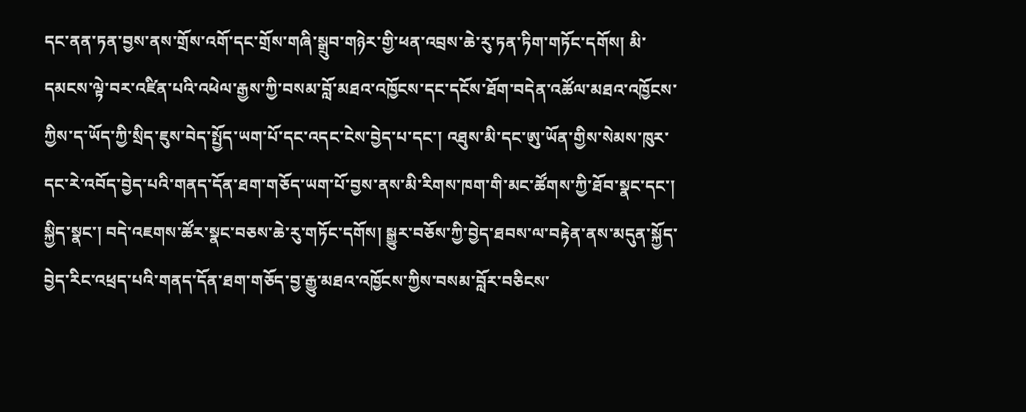དང་ནན་ཏན་བྱས་ནས་གྲོས་འགོ་དང་གྲོས་གཞི་སྒྲུབ་གཉེར་གྱི་ཕན་འབྲས་ཆེ་རུ་ཏན་ཏིག་གཏོང་དགོས། མི་དམངས་ལྟེ་བར་འཛིན་པའི་འཕེལ་རྒྱས་ཀྱི་བསམ་བློ་མཐའ་འཁྱོངས་དང་དངོས་ཐོག་བདེན་འཚོལ་མཐའ་འཁྱོངས་ཀྱིས་ད་ཡོད་ཀྱི་སྲིད་ཇུས་བེད་སྤྱོད་ཡག་པོ་དང་འདང་ངེས་བྱེད་པ་དང་། འཐུས་མི་དང་ཨུ་ཡོན་གྱིས་སེམས་ཁུར་དང་རེ་འབོད་བྱེད་པའི་གནད་དོན་ཐག་གཅོད་ཡག་པོ་བྱས་ནས་མི་རིགས་ཁག་གི་མང་ཚོགས་ཀྱི་ཐོབ་སྣང་དང་། སྐྱིད་སྣང་། བདེ་འཇགས་ཚོར་སྣང་བཅས་ཆེ་རུ་གཏོང་དགོས། སྒྱུར་བཅོས་ཀྱི་བྱེད་ཐབས་ལ་བརྟེན་ནས་མདུན་སྐྱོད་བྱེད་རིང་འཕྲད་པའི་གནད་དོན་ཐག་གཅོད་བྱ་རྒྱུ་མཐའ་འཁྱོངས་ཀྱིས་བསམ་བློར་བཅིངས་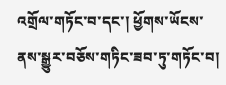འགྲོལ་གཏོང་བ་དང་། ཕྱོགས་ཡོངས་ནས་སྒྱུར་བཅོས་གཏིང་ཟབ་ཏུ་གཏོང་བ།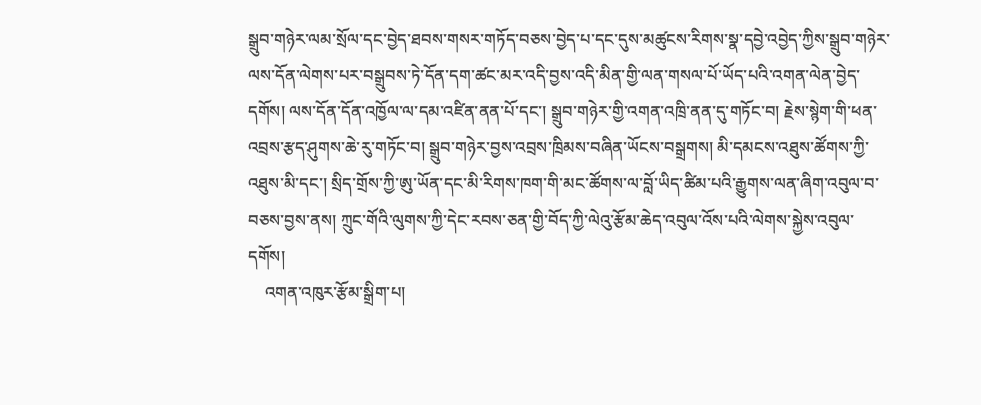སྒྲུབ་གཉེར་ལམ་སྲོལ་དང་བྱེད་ཐབས་གསར་གཏོད་བཅས་བྱེད་པ་དང་དུས་མཚུངས་རིགས་སྣ་དབྱེ་འབྱེད་ཀྱིས་སྒྲུབ་གཉེར་ལས་དོན་ལེགས་པར་བསྒྲུབས་ཏེ་དོན་དག་ཚང་མར་འདི་བྱས་འདི་མིན་གྱི་ལན་གསལ་པོ་ཡོད་པའི་འགན་ལེན་བྱེད་དགོས། ལས་དོན་དོན་འཁྱོལ་ལ་དམ་འཛིན་ནན་པོ་དང་། སྒྲུབ་གཉེར་གྱི་འགན་འཁྲི་ནན་དུ་གཏོང་བ། རྗེས་སྙེག་གི་ཕན་འབྲས་རྩད་ཤུགས་ཆེ་རུ་གཏོང་བ། སྒྲུབ་གཉེར་བྱས་འབྲས་ཁྲིམས་བཞིན་ཡོངས་བསྒྲགས། མི་དམངས་འཐུས་ཚོགས་ཀྱི་འཐུས་མི་དང་། སྲིད་གྲོས་ཀྱི་ཨུ་ཡོན་དང་མི་རིགས་ཁག་གི་མང་ཚོགས་ལ་བློ་ཡིད་ཚིམ་པའི་རྒྱུགས་ལན་ཞིག་འབུལ་བ་བཅས་བྱས་ནས། ཀྲུང་གོའི་ལུགས་ཀྱི་དེང་རབས་ཅན་གྱི་བོད་ཀྱི་ལེའུ་རྩོམ་ཆེད་འབུལ་འོས་པའི་ལེགས་སྐྱེས་འབུལ་དགོས།
    འགན་འཁུར་རྩོམ་སྒྲིག་པ།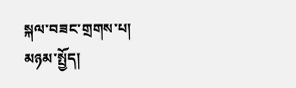སྐལ་བཟང་གྲགས་པ།
མཉམ་སྤྱོད།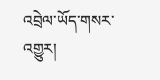འབྲེལ་ཡོད་གསར་འགྱུར།